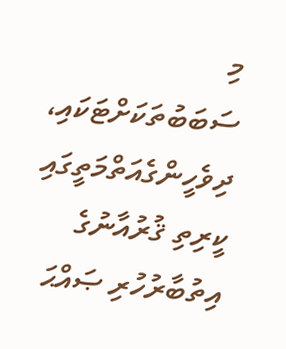މި ސަބަބުތަކަށްޓަކައި، ދިވެހީންގެއަތްމަތީގައި ކީރިތި ޤުރުއާނުގެ އިތުބާރުހުރި ޞައްޙަ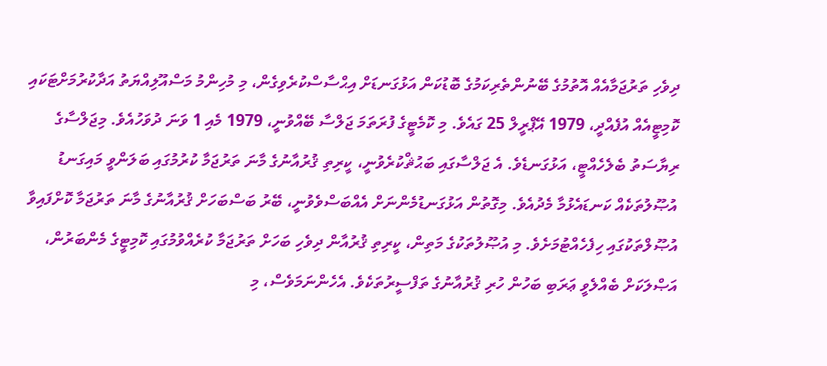ދިވެހި ތަރުޖަމާއެއް އޮތުމުގެ ބޭނުންތެރިކަމުގެ ބޮޑުކަން އަޅުގަނޑަށް އިޙްސާސްކުރެވިގެން، މި މުހިންމު މަސްއޫލިއްޔަތު އަދާކުރުމަށްޓަކައި ކޮމިޓީއެއް އުފެއްދީ، 1979 އޭޕްރީލް 25 ގައެވެ. މި ކޮމެޓީގެ ފުރަތަމަ ޖަލްސާ ބޭއްވުނީ، 1979 މެއި 1 ވަނަ ދުވަހުއެވެ. މިޖަލްސާގެ ރިޔާސަތު ބެލެހެއްޓީ، އަޅުގަނޑެވެ. އެ ޖަލްސާގައި ބަޙުޘްކުރެވުނީ، ކީރިތި ޤުރުއާނުގެ މާނަ ތަރުޖަމާ ކުރުމުގައި ބަލަންވީ މައިގަނޑު އުޞޫލުތަކެއް ކަނޑައެޅުމާ މެދުއެވެ. މިގޮތުން އަޅުގަނޑުމެންނަށް އެއްބަސްވެވުނީ، ބޭރު ބަސްބަހަށް ޤުރުއާނުގެ މާނަ ތަރުޖަމާ ކޮށްފައިވާ އުޞޫލްތަކުގައި ހިފެހެއްޓުމަށެވެ. މި އުޞޫލުތަކުގެ މަތިން، ކީރިތި ޤުރުއާން ދިވެހި ބަހަށް ތަރުޖަމާ ކުރެއްވުމުގައި ކޮމިޓީގެ މެންބަރުން، އަޞްލަކަށް ބެއްލެވީ ޢަރަބި ބަހުން ހުރި ޤުރުއާނުގެ ތަފްސީރުތަކެވެ. އެހެންނަމަވެސް، މި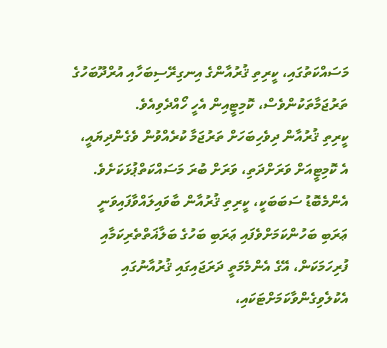މަސައްކަތުގައި، ކީރިތި ޤުރުއާންގެ އިނގިރޭސިބަހާއި އުރްދޫބަހުގެ ތަރުޖަމާތަކުންވެސް، ކޮމިޓީއިން އެހީ ހޯއްދެވިއެވެ.
ކީރިތި ޤުރުއާން ދިވެހިބަހަށް ތަރުޖަމާ ކުރެއްވުން ވެގެންދިޔައީ، އެ ކޮމިޓީއަށް ވަރަށްދަތި، ވަރަށް ބުރަ މަސައްކަތްޕުޅަކަށެވެ. އެންމެބޮޑު ސަބަބަކީ، ކީރިތި ޤުރުއާން ބާވައިލައްވާފައިވަނީ ޢަރަބި ބަހުންކަމަށްވެފައި ޢަރަބި ބަހުގެ ބަލާޣަތްތެރިކަމާއި ފުރިހަމަކަން، އޭގެ އެންމެމަތީ ދަރަޖައިގައި ޤުރުއާނުގައި އެކުލެވިގެންވާކަމަށްޓަކައި،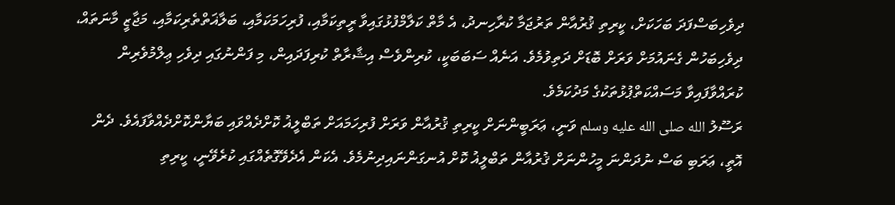ދިވެހިބަސްފަދަ ބަހަކަށް، ކީރިތި ޤުރުއާން ތަރުޖަމާ ކުރާހިނދު، އެ މާތް ކަލާމްފުޅުގައިވާ ރީތިކަމާއި، ފުރިހަމަކަމާއި، ބަލާޣަތްތެރިކަމާއި، މަޖާޒީ މާނަތައް، ދިވެހިބަހުން ގެނައުމަށް ވަރަށް ބޮޑަށް ދަތިވުމެވެ. އަނެއް ސަބަބަކީ، ކުރިންވެސް އިޝާރާތް ކުރިފަދައިން، މި ފަންނުގައި ދިވެހި ޢިލްމުވެރިން ކުރައްވާފައިވާ މަސައްކަތްޕުޅުތަކުގެ މަދުކަމެވެ.
ރަސޫލު الله صلى الله عليه وسلم ވަނީ، ޢަރަބީންނަށް ކީރިތި ޤުރުއާން ވަރަށް ފުރިހަމައަށް ތަބްލީޣު ކޮށްދެއްވައި ބަޔާންކޮށްދެއްވާފައެވެ. ދެން އޮތީ، ޢަރަބި ބަސް ނުދަންނަ މީހުންނަށް ޤުރުއާން ތަބްލީޣު ކޮށް އުނގަންނައިދިނުމެވެ. އެކަން އެދެވޭގޮތެއްގައި ކުރެވޭނީ، ކީރިތި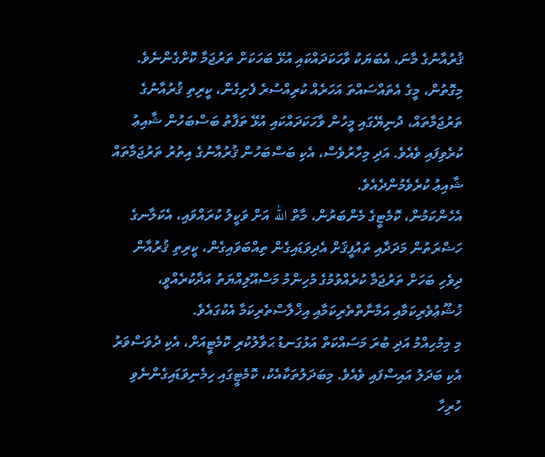ޤުރުއާނުގެ މާނަ، އެބަޔަކު ވާހަކަދައްކައި އުޅޭ ބަހަކަށް ތަރުޖަމާ ކޮށްގެންނެވެ. މިގޮތުން، މީގެ އެތައްސައްތަ އަހަރެއް ކުރިއްސުރެ ފެށިގެން، ކީރިތި ޤުރުއާނުގެ ތަރުޖަމާތައް، ދުނިޔޭގައި މީހުން ވާހަކަދައްކައި އުޅޭ ތަފާތު ބަސްބަހުން ޝާއިޢު ކުރެވިފައި ވެއެވެ. އަދި މިހާރުވެސް، އެކި ބަސްބަހުން ޤުރުއާނުގެ އިތުރު ތަރުޖަމާތައް ޝާއިޢު ކުރެވެމުންދެއެވެ.
އެހެންކަމުން، ކޮމެޓީގެ މެންބަރުން، މާތް الله އަށް ވަކީލު ކުރައްވައި، އެކަލާނގެ ހަޟްރަތުން މަދަދާއި ތައުފީޤަށް އެދިވަޑައިގެން ތިއްބަވައިގެން، ކީރިތި ޤުރުއާން ދިވެހި ބަހަށް ތަރުޖަމާ ކުރެއްވުމުގެ މުހިންމު މަސްއޫލިއްޔަތު އަދާކުރެއްވީ، ޚުޝޫޢުވެރިކަމާއި އަމާނާތްތެރިކަމާއި އިޚްލާސްތެރިކަމާ އެކުގައެވެ.
މި މިމުހިއްމު އަދި ބުރަ މަސައްކަތް އަޅުގަނޑު ޙަވާލުކުރި ކޮމެޓީއަށް، އެކި ދުވަސްވަރު އެކި ބަދަލު އައިސްފައި ވެއެވެ. މިބަދަލުތަކާއެކު، ކޮމެޓީގައި ހިމެނިވަޑައިގެންނެވި ހުރިހާ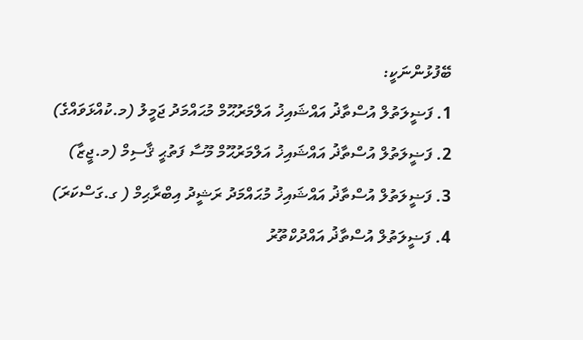ބޭފުޅުންނަކީ:
1. ފަޟީލަތުލް އުސްތާޛު އައްޝައިޚު އަލްމަރުޙޫމް މުޙައްމަދު ޖަމީލު (މ.ކުއްޅަވައްގެ)
2. ފަޟީލަތުލް އުސްތާޛު އައްޝައިޚު އަލްމަރުޙޫމް މޫސާ ފަތުޙީ ޤާސިމް (މ.ޖީޒާ)
3. ފަޟީލަތުލް އުސްތާޛު އައްޝައިޚު މުޙައްމަދު ރަޝީދު އިބްރާޙިމް ( ގ.ގަސްކަރަ)
4. ފަޟީލަތުލް އުސްތާޛު އައްދުކްތޫރު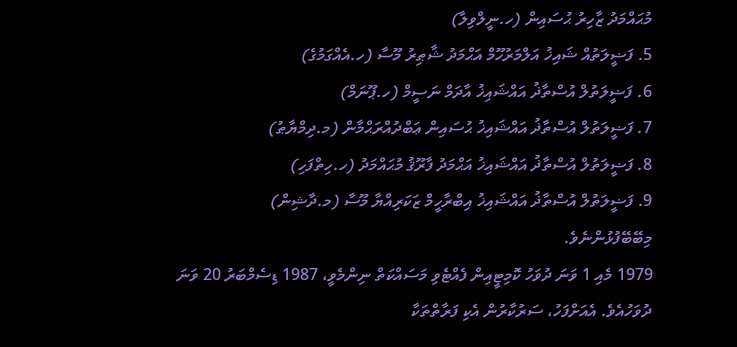މުޙައްމަދު ޒާހިރު ޙުސައިން (ހ.ނީލްވިލާ)
5. ފަޟީލަތުއް ޝައިޚު އަލްމަރުހޫމް އަޙްމަދު ޝާޠިރު މޫސާ (ހ.އެއްގަމުގެ)
6. ފަޟީލަތުލް އުސްތާޛު އައްޝައިޚު އާދަމް ނަސީމް (ހ.ޕޫނަމް)
7. ފަޟީލަތުލް އުސްތާޛު އައްޝައިޚު ޙުސައިން ޢަބްދުއްރަޙްމާން (މ.ދިމްޔާޠު)
8. ފަޟީލަތުލް އުސްތާޛު އައްޝައިޚު އަޙްމަދު ފާރޫޤު މުޙައްމަދު (ހ.ހިތްފަހި)
9. ފަޟީލަތުލް އުސްތާޛު އައްޝައިޚު އިބްރާހީމް ޒަކަރިއްޔާ މޫސާ (މ.ދާޝިން)
މިބޭބޭފުޅުންނެވެ.
1979 މެއި 1 ވަނަ ދުވަހު ކޮމިޓީއިން ފެއްޓެވި މަސައްކަތް ނިންމެވީ، 1987 ޑިސެމްބަރު 20 ވަނަ ދުވަހުއެވެ. އެއަށްފަހު، ސަރުކާރުން އެކި ފަރާތްތަކާ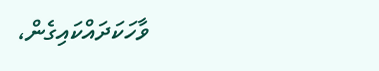ވާހަކަދައްކައިގެން،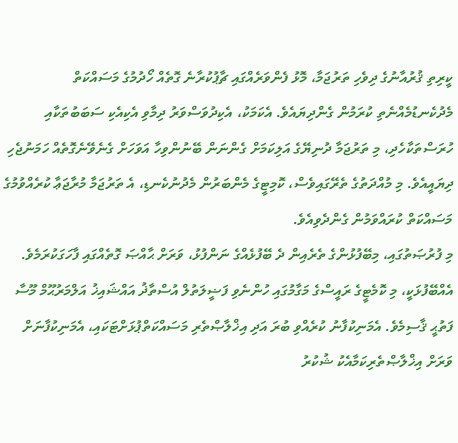ކީރިތި ޤުރުއާނުގެ ދިވެހި ތަރުޖަމާ، މޮޅު ފެންވަރެއްގައި ޗާޕުކުރާނެ ގޮތެއް ހޯދުމުގެ މަސައްކަތް މެދުކެނޑުމެއްނެތި ކުރަމުން ގެންދިޔައެވެ. އެކަމަކު، އެކިދުވަސްވަރު ދިމާވި އެކިއެކި ސަބަބުތަކާއި ހުރަސްތަކާހެދި، މި ތަރުޖަމާ ދުނިޔޭގެ އަލިކަމަށް ގެންނަން ބޭނުންވިހާ އަވަހަށް ގެނެވޭނެގޮތެއް ހަމަނުޖެހި ދިޔައީއެވެ. މި މުއްދަތުގެ ތެރޭގައިވެސް، ކޮމިޓީގެ މެންބަރުން މެދުނުކެނޑި، އެ ތަރުޖަމާ މުރާޖަޢާ ކުރެއްވުމުގެ މަސައްކަތް ކުރައްވަމުން ގެންދެވިއެވެ.
މި ފުރުޞަތުގައި، މިބޭފުޅުންގެ ތެރެއިން ދެ ބޭފުޅެއްގެ ނަންފުޅު، ވަރަށް ޙާއްޞަ ގޮތެއްގައި ފާހަގަކުރަމެވެ. އެއްބޭފުޅަކީ، މި ކޮމެޓީގެ ރައީސްގެ މަގާމުގައި ހުންނެވި ފަޟީލަތުލް އުސްތާޛު އައްޝައިޚު އަލްމަރުޙޫމް މޫސާ ފަތުޙީ ޤާސިމެވެ. އެމަނިކުފާނު ކުރެއްވި ބުރަ އަދި އިޚްލާޞްތެރި މަސައްކަތްޕުޅަށްޓަކައި، އެމަނިކުފާނަށް ވަރަށް އިޚްލާޞްތެރިކަމާއެކު ޝުކުރު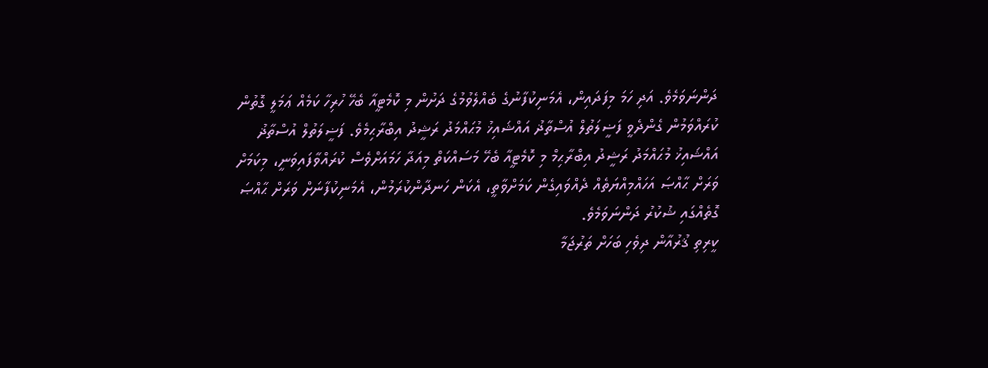ދަންނަވަމެވެ. އަދި ހަމަ މިފަދައިން، އެމަނިކުފާނުގެ ބެއްލެވުމުގެ ދަށުން މި ކޮމެޓީއާ ބެހޭ ހުރިހާ ކަމެއް ޢަމަލީ ގޮތުން ކުރައްވަމުން ގެންދެވީ ފަޟީލަތުލް އުސްތާޛު އައްޝައިޚު މުޙައްމަދު ރަޝީދު އިބްރާޙިމެވެ. ފަޟީލަތުލް އުސްތާޛު އައްޝައިޚު މުޙައްމަދު ރަޝީދު އިބްރާޙިމް މި ކޮމެޓީއާ ބެހޭ މަސައްކަތް މިއަދާ ހަމައަށްވެސް ކުރައްވާފައިވަނީ، މިކަމަށް ވަރަށް ޙާއްޞަ އަހައްމިއްޔަތެއް ދެއްވައިގެން ކަމަށްވާތީ، އެކަން ހަނދާންކުރަމުން، އެމަނިކުފާނަށް ވަރަށް ޙާއްޞަ ގޮތެއްގައި ޝުކުރު ދަންނަވަމެވެ.
ކީރިތި ޤުރުއާން ދިވެހި ބަހަށް ތަރުޖަމާ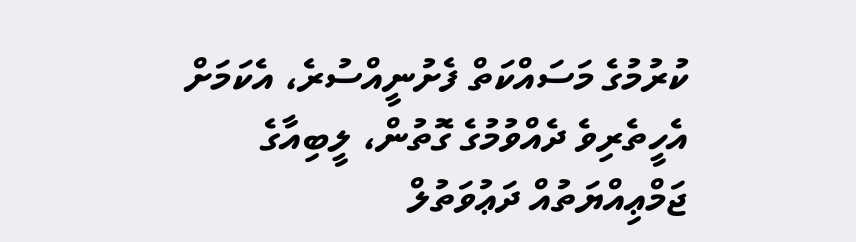ކުރުމުގެ މަސައްކަތް ފެށުނީއްސުރެ، އެކަމަށް އެހީތެރިވެ ދެއްވުމުގެ ގޮތުން، ލީބިއާގެ ޖަމްޢިއްޔަތުއް ދަޢުވަތުލް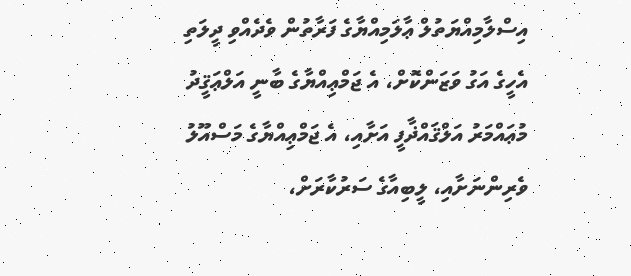އިސްލާމިއްޔަތުލް ޢާލަމިއްޔާގެ ފަރާތުން ވެދެއްވި ދީލަތި އެހީގެ އަގު ވަޒަންކޮށް، އެ ޖަމްޢިއްޔާގެ ބާނީ އަލްޢަޤީދު މުޢައްމަރު އަލްޤައްޛާފީ އަށާއި، އެ ޖަމްޢިއްޔާގެ މަސްއޫލު ވެރިންނަށާއި، ލީބިއާގެ ސަރުކާރަށް،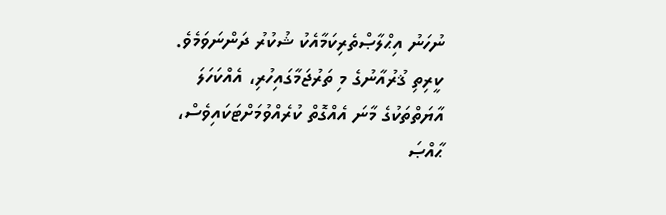ނުހަނު އިޙްލާޞްތެރިކަމާއެކު ޝުކުރު ދަންނަވަމެވެ.
ކީރިތި ޤުރުއާނުގެ މި ތަރުޖަމާގައިހުރި، އެއްކަހަލަ އާޔަތްތަކުގެ މާނަ އެއްގޮތް ކުރެއްވުމަށްޓަކައިވެސް، ޙާއްޞަ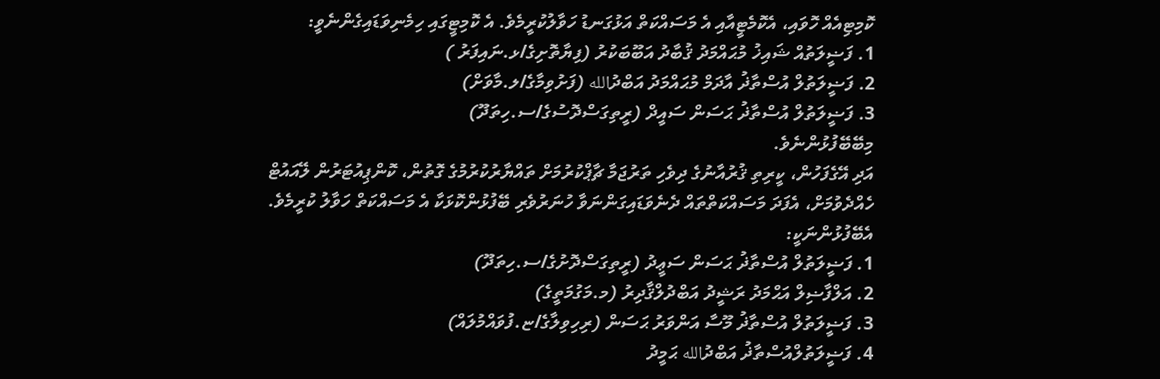ކޮމިޓިއެއް ހޮވައި، އެކޮމެޓީއާއި އެ މަސައްކަތް އަޅުގަނޑު ހަވާލުކުރީމެވެ. އެ ކޮމިޓީގައި ހިމެނިވަޑައިގެންނެވީ:
1. ފަޟީލަތުއް ޝައިޚު މުޙައްމަދު ޤުބާދު އަބޫބަކުރު (ފިޔާތޮށިގެ/ޅ.ނައިފަރު )
2. ފަޟީލަތުލް އުސްތާޛު އާދަމް މުޙައްމަދު އަބްދުالله (ފަށުވިމާގެ/ލ.މާވަށް)
3. ފަޟީލަތުލް އުސްތާޛު ޙަސަން ސައީދް (ރީތިގަސްދޮސުގެ/ސ.ހިތަދޫ)
މިބޭބޭފުޅުންނެވެ.
އަދި އޭގެފަހުން، ކީރިތި ޤުރުއާނުގެ ދިވެހި ތަރުޖަމާ ޗާޕްކުރުމަށް ތައްޔާރުކުރުމުގެ ގޮތުން، ކޮންޕިއުޓަރުން ލޭއައުޓް ހެއްދެވުމަށް، އެފަދަ މަސައްކަތްތައް ދެނެވަޑައިގަންނަވާ ހުނަރުވެރި ބޭފުޅުންކޮޅަކާ އެ މަސައްކަތް ހަވާލު ކުރީމެވެ. އެބޭފުޅުންނަކީ:
1. ފަޟީލަތުލް އުސްތާޛު ޙަސަން ސަޢީދު (ރީތިގަސްދޮށުގެ/ސ.ހިތަދޫ)
2. އަލްފާޟިލް އަޙްމަދު ރަޝީދު އަބްދުލްޤާދިރު (މ.މަގުމަތީގެ)
3. ފަޟީލަތުލް އުސްތާޛު މޫސާ އަންވަރު ޙަސަން (ރިހިވިލާގެ/ޏ.ފުވައްމުލައް)
4. ފަޟީލަތުލްއުސްތާޛު އަބްދުالله ޙަމީދު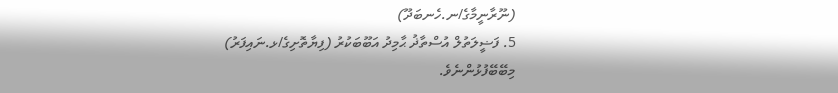(ނޫރާނީމާގެ/ނ.ހެނބަދޫ)
5. ފަޟީލަތުލް އުސްތާޛު ޙާމިދު އަބޫބަކުރު (ފިޔާތޮށިގެ/ޅ.ނައިފަރު)
މިބޭބޭފުޅުންނެވެ.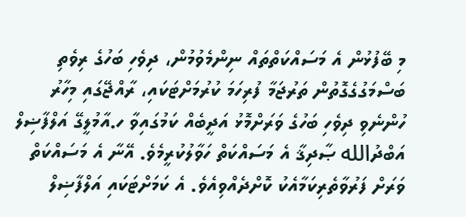މި ބޭފުޅުން އެ މަސައްކަތްތައް ނިންމެވުމުން، ދިވެހި ބަހުގެ ރިވެތި ބަސްމަގުގެގޮތުން ތަރުޖަމާ ފުރިހަމަ ކުރުމަށްޓަކައި، ރާއްޖޭގައި މިހާރު ހުންނެވި ދިވެހި ބަހުގެ ވަރަށްމޮޅު އަދީބެއް ކަމުގައިވާ ހ.އާމުލީގޭ އަލްފާޟިލް އަބްދުالله ޞާދިޤާ އެ މަސައްކަތް ހަވާލުކުރީމެވެ. އޭނާ އެ މަސައްކަތް ވަރަށް ފަރުވާތެރިކަމާއެކު ކޮށްދެއްވިއެވެ. އެ ކަމަށްޓަކައި އަލްފާޟިލް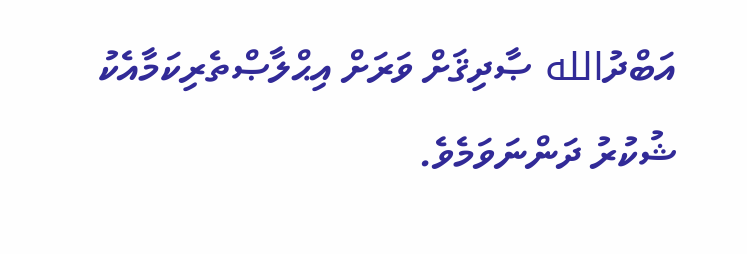އަބްދުالله ޞާދިޤަށް ވަރަށް އިޙްލާޞްތެރިކަމާއެކު ޝުކުރު ދަންނަވަމެވެ.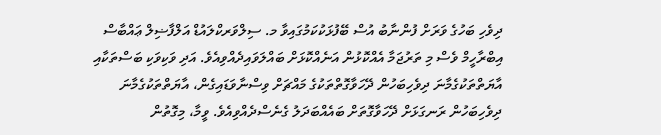ދިވެހި ބަހުގެ ވަރަށް ފުންނާބު އުސް ބޭފުޅަކުކަމުގައިވާ މ. ސިލްވަރކްލައުޑް އަލްފާޟިލް ޢައްބާސް އިބްރާހީމް ވެސް މި ތަރުޖަމާ އެއްކޮޅުން އަނެއްކޮޅަށް ބައްލަވައިދެއްވިއެވެ. އަދި ވަކިވަކި ބަސްތަކާއި އާޔަތްތަކުގެމާނަ ދިވެހިބަހުން ދޭހަވާގޮތްތަކުގެ މައްޗަށް ވިސްނާވަޑައިގެން، އާޔަތްތަކުގެމާނަ ދިވެހިބަހުން ރަނގަޅަށް ދޭހަވާގޮތަށް ބައެއްބަދަލު ގެނެސްދެއްވިއެވެ. ވީމާ، މިގޮތުން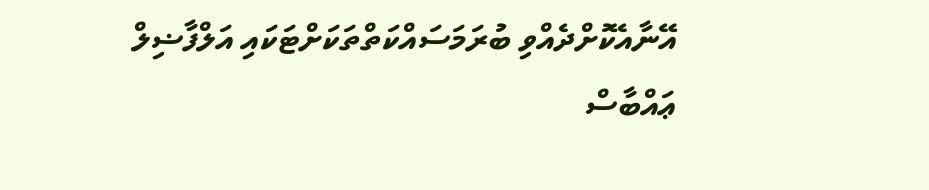އޭނާއެކޮށްދެއްވި ބުރަމަސައްކަތްތަކަށްޓަކައި އަލްފާޟިލް ޢައްބާސް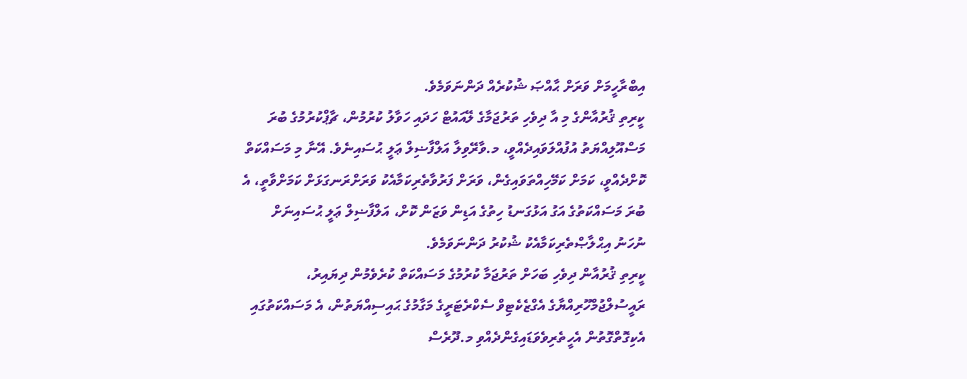އިބްރާހީމަށް ވަރަށް ޙާއްޞަ ޝުކުރެއް ދަންނަވަމެވެ.
ކީރިތި ޤުރުއާންގެ މި އާ ދިވެހި ތަރުޖަމާގެ ލޭއައުޓް ހަދައި ހަވާލު ކުރުމުން، ޗާޕްކުރުމުގެ ބުރަ މަސްއޫލިއްޔަތު އުފުއްލަވައިދެއްވީ، މ.ވާރޭވިލާ އަލްފާޟިލް ޢަލީ ޙުސައިނެވެ. އޭނާ މި މަސައްކަތް ކޮށްދެއްވީ، ކަމަށް ކަމޭހިއްތަވައިގެން، ވަރަށް ފަރުވާތެރިކަމާއެކު ވަރަށްރަނގަޅަށް ކަމަށްވާތީ، އެ ބުރަ މަސައްކަތުގެ އަގު އަޅުގަނޑު ހިތުގެ އަޑިން ވަޒަން ކޮށް، އަލްފާޟިލް ޢަލީ ޙުސައިނަށް ނުހަނު އިޙްލާޞްތެރިކަމާއެކު ޝުކުރު ދަންނަވަމެވެ.
ކީރިތި ޤުރުއާން ދިވެހި ބަހަށް ތަރުޖަމާ ކުރުމުގެ މަސައްކަތް ކުރެވެމުން ދިޔައިރު، ރައީސުލްޖުމްހޫރިއްޔާގެ އެގްޒެކެޓިވް ސެކްރެޓަރީގެ މަގާމުގެ ޙައިސިއްޔަތުން، އެ މަސައްކަތުގައި އެކިގޮތްގޮތުން އެހީތެރިވެވަޑައިގެންދެއްވި މ.ދޫރެސް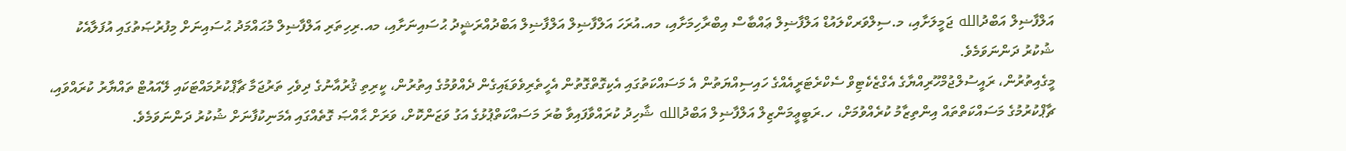އަލްފާޟިލް އަބްދުالله ޖަމީލަށާއި، މ.ސިލްވަރކްލައުޑް އަލްފާޟިލް ޢައްބާސް އިބްރާހިމަށާއި، މއ.އުރަހަ އަލްފާޟިލް އަލްފާޟިލް އަބްދުއްރަޝީދު ޙުސައިނަށާއި، މއ.ރިހިތަރި އަލްފާޟިލް މުޙައްމަދު ޙުސައިނަށް މިފުރުޞަތުގައި އުފަލާއެކު ޝުކުރު ދަންނަވަމެވެ.
މީގެއިތުރުން، ރައީސުލްޖުމްހޫރިއްޔާގެ އެގްޒެކެޓިވް ސެކްރެޓަރީއެއްގެ ހައިސިއްޔަތުން އެ މަސައްކަތުގައި އެކިގޮތްގޮތުން އެހީތެރިވެވަޑައިގެން ދެއްވުމުގެ އިތުރުން، ކީރިތި ޤުރުއާނުގެ ދިވެހި ތަރުޖަމާ ޗާޕްކުރުމައްޓަކައި ލޭއައުޓް ތައްޔާރު ކުރައްވައި، ޗާޕްކުރުމުގެ މަސައްކަތްތައް އިންތިޒާމު ކުރެއްވުމަށް، ހ.ރަބީޢީމަންޒިލް އަލްފާޟިލް އަބްދުالله ޝާހިދު ކުރައްވާފައިވާ ބުރަ މަސައްކަތްޕުޅުގެ އަގު ވަޒަންކޮށް، ވަރަށް ޙާއްޞަ ގޮތެއްގައި އެމަނިކުފާނަށް ޝުކުރު ދަންނަވަމެވެ.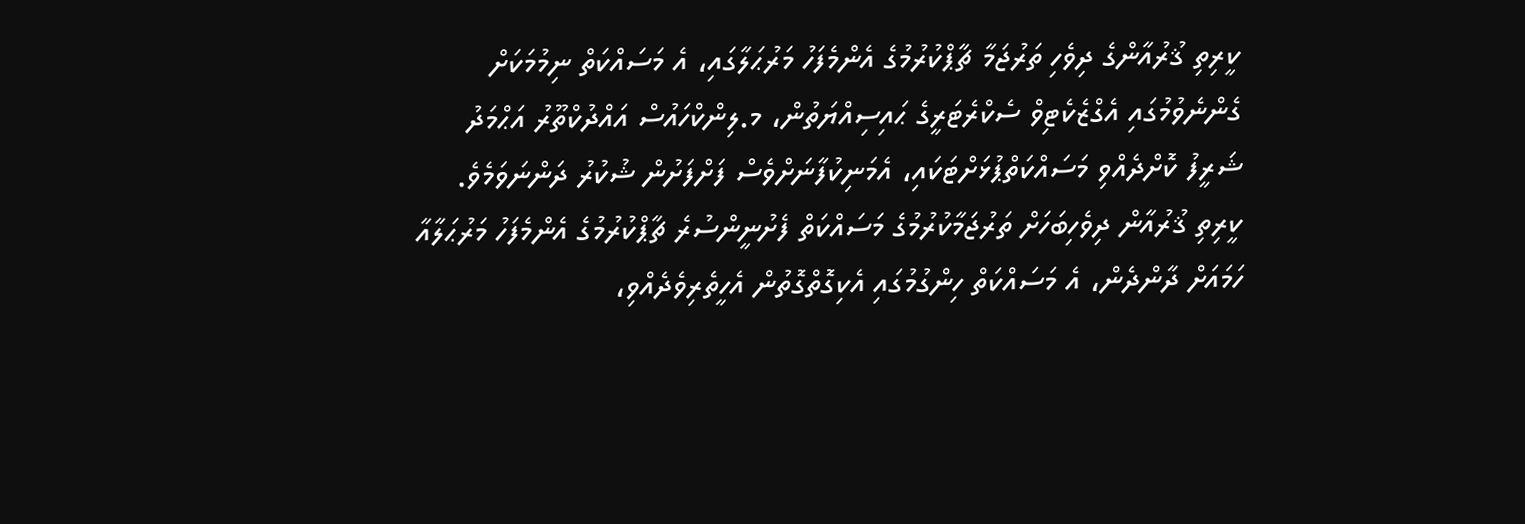ކީރިތި ޤުރުއާންގެ ދިވެހި ތަރުޖަމާ ޗާޕްކުރުމުގެ އެންމެފަހު މަރުޙަލާގައި، އެ މަސައްކަތް ނިމުމަކަށް ގެންނެވުމުގައި އެގްޒެކެޓިވް ސެކްރެޓަރީގެ ޙައިސިއްޔަތުން، މ.ލިންކްހައުސް އައްދުކްތޫރު އަޙްމަދު ޝަރީފު ކޮށްދެއްވި މަސައްކަތްޕުޅަށްޓަކައި، އެމަނިކުފާނަށްވެސް ފަށްފަށުން ޝުކުރު ދަންނަވަމެވެ.
ކީރިތި ޤުރުއާން ދިވެހިބަހަށް ތަރުޖަމާކުރުމުގެ މަސައްކަތް ފެށުނީންސުރެ ޗާޕްކުރުމުގެ އެންމެފަހު މަރުޙަލާއާ ހަމައަށް ދާންދެން، އެ މަސައްކަތް ހިންގުމުގައި އެކިގޮތްގޮތުން އެހީތެރިވެދެއްވި،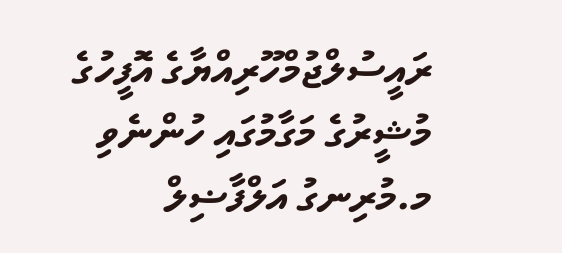ރައީސުލްޖުމްހޫރިއްޔާގެ އޮފީހުގެ މުޝީރުގެ މަގާމުގައި ހުންނެވި މ.މުރިނގު އަލްފާޟިލް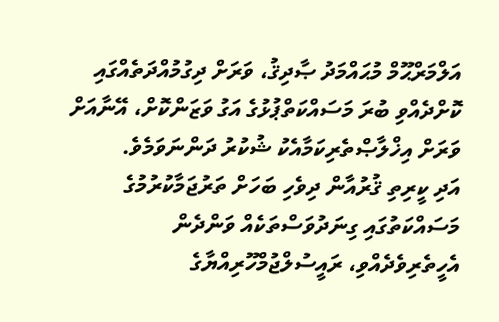އަލްމަރްޙޫމް މުޙައްމަދު ޞާދިޤު، ވަރަށް ދިގުމުއްދަތެއްގައި ކޮށްދެއްވި ބުރަ މަސައްކަތްޕުޅުގެ އަގު ވަޒަންކޮށް، އޭނާއަށް ވަރަށް އިޚްލާޞްތެރިކަމާއެކު ޝުކުރު ދަންނަވަމެވެ.
އަދި ކީރިތި ޤުރުއާން ދިވެހި ބަހަށް ތަރުޖަމާކުރުމުގެ މަސައްކަތުގައި ގިނަދުވަސްތަކެއް ވަންދެން އެހީތެރިވެދެއްވި، ރައީސުލްޖުމްހޫރިއްޔާގެ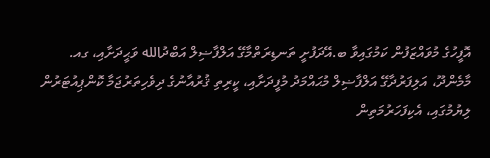އޮފީހުގެ މުވައްޒަފުން ކަމުގައިވާ ބ.އޭދަފުށީ ތަނޑިރަތްމާގޭ އަލްފާޟިލް އަބްދުالله ވަޙީދަށާއި، ގއ. މާމެންދޫ، އަލިފަރުދާގޭ އަލްފާޟިލް މުޙައްމަދު މުފީދަށާއި، ކީރިތި ޤުރުއާނުގެ ދިވެހިތަރުޖަމާ ކޮންޕިއުޓަރުން ލިޔުމުގައި، އެކިފަހަރުމަތިން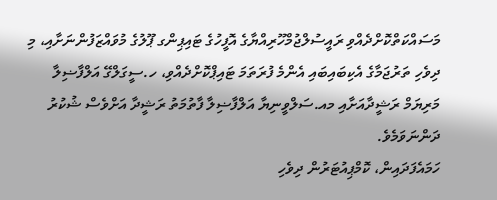މަސައްކަތްކޮށްދެއްވި ރައީސުލްޖުމްހޫރިއްޔާގެ އޮފީހުގެ ޓައިޕިންގ ޕޫލުގެ މުވައްޒަފުންނަށާއި، މި ދިވެހި ތަރުޖަމާގެ އެކިބައިބައި އެންމެ ފުރަތަމަ ޓައިޕްކޮށްދެއްވި، ހ.ސީގަލްގޭ އަލްފާޟިލާ މަރިޔަމް ރަޝީދާއަށާއި މއ.ސަލްވީނިޔާ އަލްފާޟިލާ ފާތުމަތު ރަޝީދާ އަށްވެސް ޝުކުރު ދަންނަވަމެވެ.
ހަމައެފަދައިން، ކޮމްޕިއުޓަރުން ދިވެހި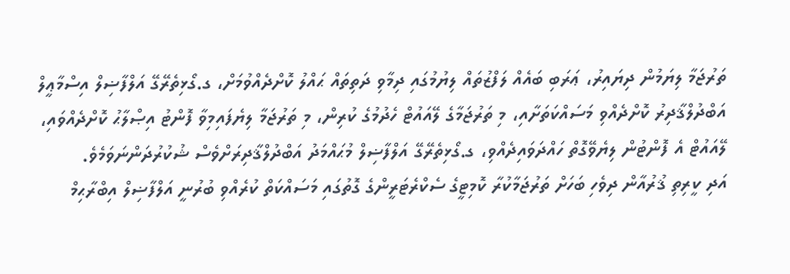ތަރުޖަމާ ލިޔަމުން ދިޔައިރު، ޢަރަބި ބައެއް ލަފްޒުތައް ލިޔުމުގައި ދިމާވި ދަތިތައް ޙައްލު ކޮށްދެއްވުމަށް، ގ.ގޯޅިތެރޭގޭ އަލްފާޟިލް އިސްމާޢީލް އަބްދުލްޤާދިރު ކޮށްދެއްވި މަސައްކަތަށާއި، މި ތަރުޖަމާގެ ލޭއައުޓް ހެދުމުގެ ކުރިން، މި ތަރުޖަމާ ލިޔެފައިމިވާ ފޮންޓު އިޞްލާޙު ކޮށްދެއްވައި، ލޭއައުޓް އެ ފޮންޓުން ލިޔެވޭގޮތް ހައްދަވައިދެއްވި، ގ.ގޯޅިތެރޭގޭ އަލްފާޟިލް މުޙައްމަދު އަބްދުލްޤާދިރަށްވެސް ޝުކުރުދަންނަވަމެވެ.
އަދި ކީރިތި ޤުރުއާން ދިވެހި ބަހަށް ތަރުޖަމާކުރާ ކޮމިޓީގެ ސެކްރެޓަރީންގެ ގޮތުގައި މަސައްކަތް ކުރެއްވި ބުރުނީ އަލްފާޟިލް އިބްރާޙިމް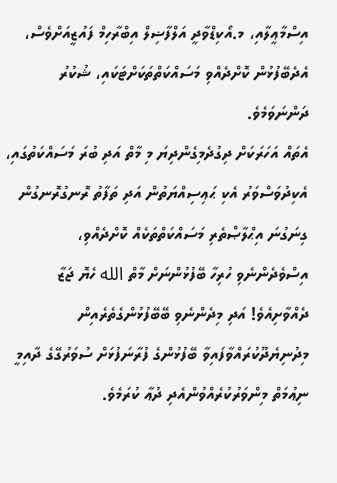އިސްމާޢީލާއި، މ.އޯކިޑްވާދީ އަލްފާޟިލް އިބްރާހިމް ފައުޒީއަށްވެސް، އެދެބޭފުޅުން ކޮށްދެއްވި މަސައްކަތްތަކަށްޓަކައި، ޝުކުރު ދަންނަވަމެވެ.
އެތައް އަހަރަކަށް ދިގުދެމިގެންދިޔަ މި މާތް އަދި ބުރަ މަސައްކަތުގައި، އެކިދުވަސްވަރު އެކި ޙަޢިސިއްޔަތުން އަދި ތަފާތު ރޮނގުރޮނގުން ގިނަގުނަ އިޙްލާޞްތެރި މަސައްކަތްތަކެއް ކޮށްދެއްވި، އިސްވެދެންނެވި ހުރިހާ ބޭފުޅުންނަށް މާތް الله ހެޔޮ ޖަޒާ ދެއްވާށިއެވެ! އަދި މިދެންނެވި ބޭބޭފުޅުންގެތެރެއިން މިދުނިޔެދޫކުރައްވާފައިވާ ބޭފުޅުންގެ ފުރާނަފުޅަށް ސުވަރުގޭގެ ދާއިމީ ނިޢުމަތް މިންވަރުކުރެއްވުންއެދި ދުޢާ ކުރަމެވެ.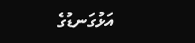އަޅުގަނޑުގެ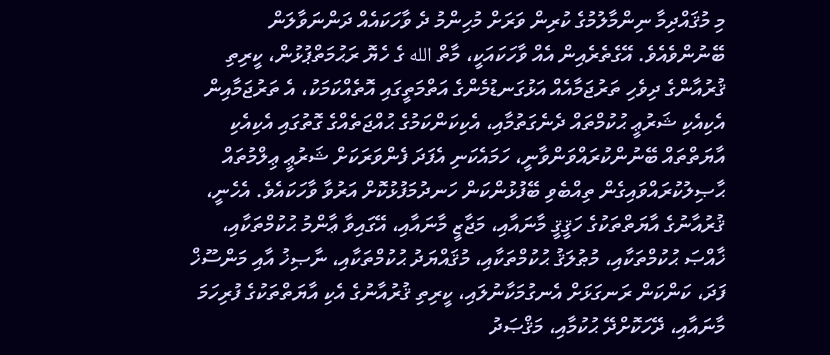މި މުޤައްދިމާ ނިންމާލުމުގެ ކުރިން ވަރަށް މުހިންމު ދެ ވާހަކައެއް ދަންނަވާލަން ބޭނުންވެއެވެ. އޭގެތެރެއިން އެއް ވާހަކައަކީ، މާތް الله ގެ ހެޔޮ ރަޙުމަތްޕުޅުން، ކީރިތި ޤުރުއާންގެ ދިވެހި ތަރުޖަމާއެއް އަޅުގަނޑުމެންގެ އަތްމަތީގައި އޮތެއްކަމަކު، އެ ތަރުޖަމާއިން އެކިއެކި ޝަރުޢީ ޙުކުމްތައް ދެނެގަތުމާއި، އެކިކަންކަމުގެ ޙުއްޖަތެއްގެ ގޮތުގައި އެކިއެކި އާޔަތްތައް ބޭނުންކުރައްވަންވާނީ، ހަމައެކަނި އެފަދަ ފެންވަރަކަށް ޝަރުޢީ ޢިލްމުތައް ޙާޞިލުކުރައްވައިގެން ތިއްބެވި ބޭފުޅުންކަން ހަނދުމަފުޅުކޮށް އަރުވާ ވާހަކައެވެ. އެހެނީ، ޤުރުއާނުގެ އާޔަތްތަކުގެ ހަޤީޤީ މާނައާއި، މަޖާޒީ މާނައާއި، އޭގައިވާ ޢާންމު ޙުކުމްތަކާއި، ޚާއްޞަ ޙުކުމްތަކާއި، މުޠުލަޤު ޙުކުމްތަކާއި، މުޤައްޔަދު ޙުކުމްތަކާއި، ނާޞިޚު އާއި މަންސޫޚް ފަދަ، ކަންކަން ރަނގަޅަށް އެނގުމަކާނުލައި، ކީރިތި ޤުރުއާނުގެ އެކި އާޔަތްތަކުގެ ފުރިހަމަ މާނައާއި، ދޭހަކޮށްދޭ ޙުކުމާއި، މަޤްޞަދު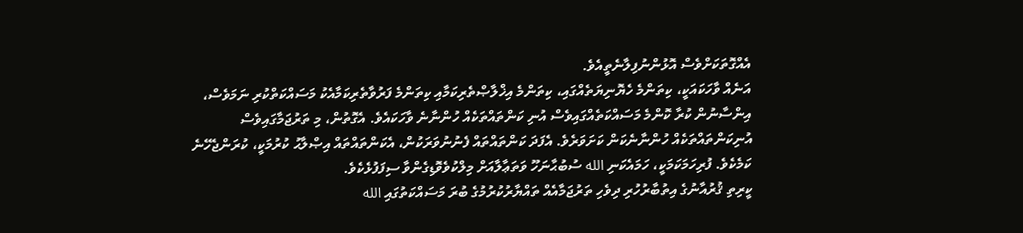އެއްގޮތަކަށްވެސް އޮޅުންނުފިލާނެތީއެވެ.
އަނެއް ވާހަކައަކީ، ކިތަންމެ ހެޔޮނިޔަތެއްގައި، ކިތަންމެ އިޚްލާޞްތެރިކަމާއި ކިތަންމެ ފަރުވާތެރިކަމާއެކު މަސައްކަތްކުރި ނަމަވެސް، އިންސާނުން ކުރާ ކޮންމެ މަސައްކަތެއްގައިވެސް އުނި ކަންތައްތަކެއް ހުންނާނެ ވާހަކައެވެ. އެގޮތުން، މި ތަރުޖަމާގައިވެސް އުނިކަންތައްތަކެއް ހުންނާނެކަން ކަށަވަރެވެ. އެފަދަ ކަންތައްތައް ފެނުނުވަރަކުން، އެކަންތައްތައް އިޞްލާޙު ކުރުމަކީ، ކުރަންޖެހޭނެ ކަމެކެވެ. ފުރިހަމަކަމަކީ، ހަމައެކަނި الله ސުބުޙާނަހޫ ވަތަޢާލާއަށް މިލްކުވެވޮޑިގެންވާ ސިފަފުޅެކެވެ.
ކީރިތި ޤުރުއާނުގެ އިތުބާރުހުރި ދިވެހި ތަރުޖަމާއެއް ތައްޔާރުކުރުމުގެ ބުރަ މަސައްކަތުގައި الله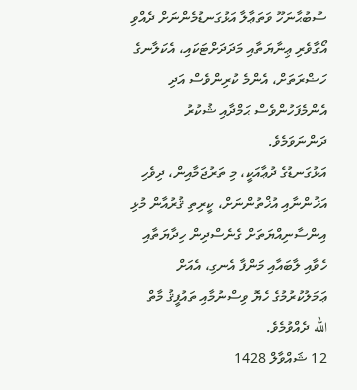ސުބުޙާނަހޫ ވަތަޢާލާ އަޅުގަނޑުމެންނަށް ދެއްވި އޯގާވެރި ޢިނާޔަތާއި މަދަދަށްޓަކައި، އެކަލާނގެ ހަޟްރަތަށް، އެންމެ ކުރިންވެސް އަދި އެންމެފަހުންވެސް ޙަމްދާއި ޝުކުރު ދަންނަވަމެވެ.
އަޅުގަނޑުގެ ދުޢާއަކީ، މި ތަރުޖަމާއިން، ދިވެހި އަޚުންނާއި އުޚްތުންނަށް، ކީރިތި ޤުރުއާން މުޅި އިންސާނިއްޔަތަށް ގެނެސްދިން ހިދާޔަތާއި ހެވާއި ލާބައާއި މަންފާ އެނގި، އެއަށް ޢަމަލުކުރުމުގެ ހެޔޮ ވިސްނުމާއި ތައުފީޤު މާތް الله ދެއްވުމެވެ.
12 ޝައްވާލް 1428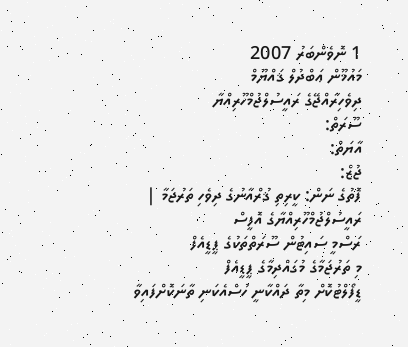1 ނޮވެންބަރު 2007
މައުމޫން ޢަބްދުލް ޤައްޔޫމް
ދިވެހިރާއްޖޭގެ ރައީސުލްޖުމްހޫރިއްޔާ
ސޫރަތް:
އާޔަތް:
ޖުޒް:
ފޮތުގެ ނަން: ކީރިތި ޤުރްއާނުގެ ދިވެހި ތަރުޖަމާ | ރައީސުލްޖުމްހޫރިއްޔާގެ އޮފީސް
ރަސްމީ ސައިޓުން ސޫރަތްތަކުގެ ޕީޑީއެފް
މި ތަރުޖަމާގެ މުގައްދިމާގެ ޕީޑީއެފް
ޑީފޯލްޓުކޮށް މިތާ ދައްކާނީ ހުސްއެކަނި ތާނަކޮށްފައިވާ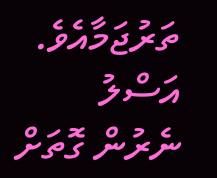ތަރުޖަމާއެވެ. އަސްލު ނެރުން ގޮތަށް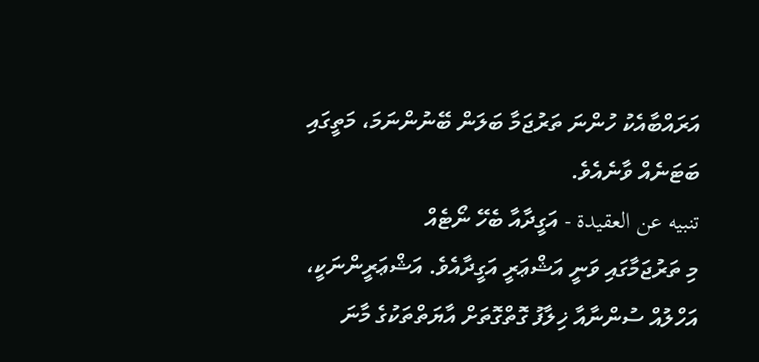އަރައްބާއެކު ހުންނަ ތަރުޖަމާ ބަލަން ބޭނުންނަމަ، މަތީގައި ބަޓަނެއް ވާނެއެވެ.
تنبيه عن العقيدة - އަގީދާއާ ބެހޭ ނޯޓެއް
މި ތަރުޖަމާގައި ވަނީ އަޝްޢަރީ އަގީދާއެވެ. އަޝްޢަރީންނަކީ، އަހްލުއް ސުންނާއާ ޚިލާފު ގޮތްގޮތަށް އާޔަތްތަކުގެ މާނަ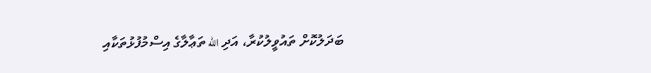ބަދަލުކޮށް ތައުވީލުކުރާ، އަދި الله ތަޢާލާގެ އިސްމުފުޅުތަކާއި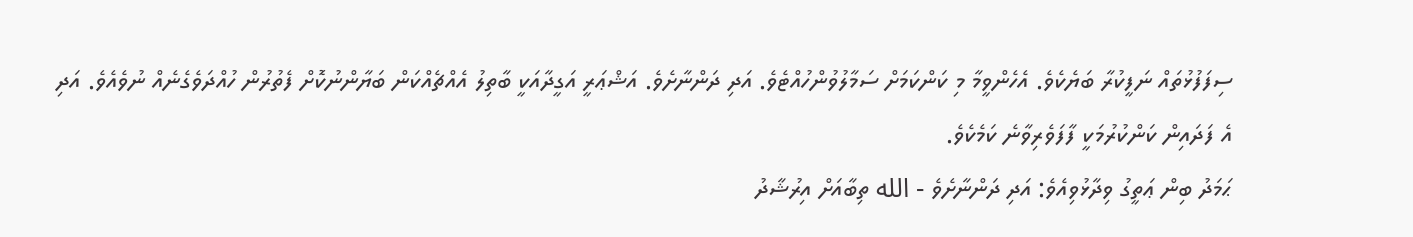ސިފަފުޅުތައް ނަފީކުރާ ބަޔެކެވެ. އެހެންވީމާ މި ކަންކަމަށް ސަމާލުވުންހުއްޓެވެ. އަދި ދަންނާށެވެ. އަޝްޢަރީ އަގީދާއަކީ ބާތިލު އެއްޗެއްކަން ބަޔާންނުކޮށް ފެތުރުން ހުއްދަވެގެނެއް ނުވެއެވެ. އަދި އެ ފަދައިން ކަންކުރުމަކީ ފާފަވެރިވާނެ ކަމެކެވެ.
ޙަމަދު ބިން ޢަތީގު ވިދާޅުވިއެވެ: އަދި ދަންނާށެވެ - الله ތިބާއަށް އިރުޝާދު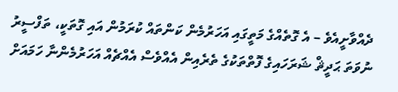ދެއްވާށީއެވެ – އެ ގޮތެއްގެ މަތީގައި އަހަރުމެން ކަންތައް ކުރަމުން އައި ގޮތަކީ، ތަފްސީރު ނުވަތަ ޙަދީޘް ޝަރަހައިގެ ފޮތްތަކުގެ ތެރެއިން އެއްވެސް އެއްޗެއް އަހަރުމެންނާ ހަމައަށް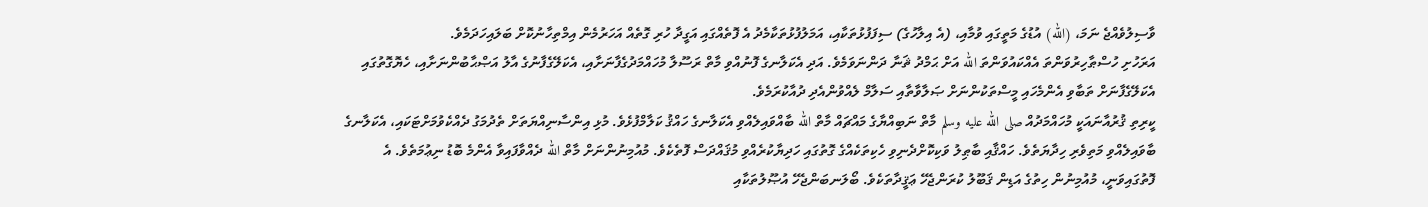ވާސިލުވެއްޖެ ނަމަ، (الله) އުޑުގެ މަތީގައި ވުމާއި، (އެ އިލާހުގެ) ސިފަފުޅުތަކާއި، އަމަލުފުޅުތަކާމެދު އެ ފޮތެއްގައި އަގީދާ ހުރި ގޮތެއް އަހަރުމެން އިމްތިހާނުކޮށް ބަލައިހަދަމެވެ.
އަރަހުށި ހުސްޠާހިރުވަންތަ އެއްކައުވަންތަ الله އަށް ޙަމްދު ޘަނާ ދަންނަވަމެވެ. އަދި އެކަލާނގެ ފޮނުއްވި މާތް ރަސޫލާ މުހައްމަދުގެފާނަށާއި، އެކަލޭގެފާނުގެ އާލު އަޞްޙާބުންނަށާއި، ހެޔޮގޮތުގައި އެކަލޭގެފާނަށް ތަބާވި އެންމެހައި މީސްތަކުންނަށް ޞަލާވާތާއި ސަލާމް ލެއްވުންއެދި ދުއާކުރަމެވެ.
ކީރިތި ޤުރުއާނައަކީ މުހައްމަދުއް صلى الله عليه وسلم މާތް ނަބިއްޔާގެ މައްޗައް މާތް الله ބާއްވައިލެއްވި އެކަލާނގެ ހައްޤު ކަލާމްފުޅެވެ. މުޅި އިންސާނިއްޔަތަށް ތެދުމަގު ދެއްކެވުމަށްޓަކައި، އެކަލާނގެ ބާވައިލެއްވި މަތިވެރި ހިދާޔަތެވެ. ހައްޤާއި ބާޠިލު ވަކިކޮށްދެނިވި ހެކިތަކެއްގެ ގޮތުގައި ހަދިޔާކުރެއްވި މުޤައްދަސް ފޮތެކެވެ. މުއުމިނުންނަށް މާތް الله ދެއްވާފައިވާ އެންމެ ބޮޑު ނިޢުމަތެވެ. އެ ފޮތުގައިވަނީ، މުއުމިނުން ހިތުގެ އަޑިން ޤަބޫލު ކުރަންޖެހޭ ޢަޤީދާތަކެވެ. ބޯލަނބަންޖެހޭ އުޞޫލުތަކާއި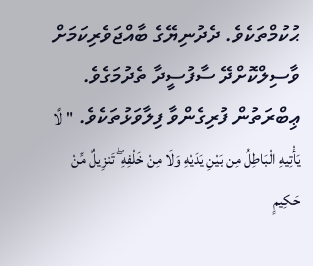ޙުކުމްތަކެވެ. ދެދުނިޔޭގެ ބާއްޖަވެރިކަމަށް ވާސިލްކޮށްދޭ ސާފުސީދާ ތެދުމަގެވެ. ޢިބްރަތުން ފުރިގެންވާ ފިލާވަޅުތަކެވެ. "لَّا يَأْتِيهِ الْبَاطِلُ مِن بَيْنِ يَدَيْهِ وَلَا مِنْ خَلْفِهِ ۖ تَنزِيلٌ مِّنْ حَكِيمٍ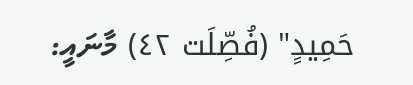حَمِيدٍ" (فُصِّلَت ٤٢) މާނައީ: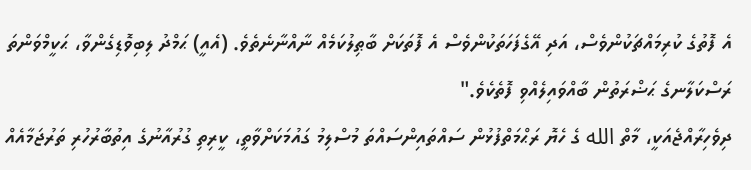އެ ފޮތުގެ ކުރިމައްޗަކުންވެސް، އަދި އޭގެފަހަތަކުންވެސް އެ ފޮތަކަށް ބާޠިލުކަމެއް ނާއްނާނެތެވެ. (އެއީ) ޙަމްދު ލިބިވޮޑިގެންވާ، ޙަކީމްވަންތަ ރަސްކަލާނގެ ޙަޟްރަތުން ބާއްވައިލެއްވި ފޮތެކެވެ."
ދިވެހިރާއްޖެއަކީ، މާތް الله ގެ ހެޔޮ ރަޙްމަތްފުޅުން ސައްތައިންސައްތަ މުސްލިމު ގައުމަކަށްވާތީ، ކީރިތި ގުރުއާނުގެ އިތުބާރުހުރި ތަރުޖަމާއެއް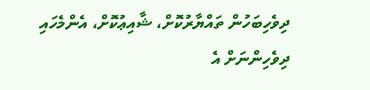ދިވެހިބަހުން ތައްޔާރުކޮށް، ޝާއިޢުކޮށް، އެންމެހައި ދިވެހިންނަށް އެ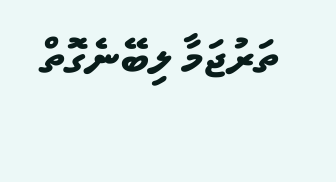ތަރުޖަމާ ލިބޭނެގޮތް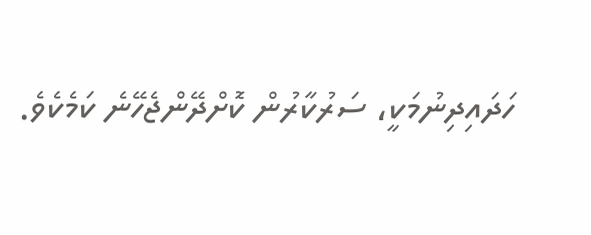ހަދައިދިނުމަކީ، ސަރުކާރުން ކޮށްދޭންޖެހޭނެ ކަމެކެވެ.